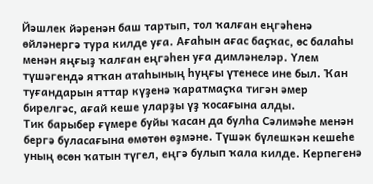Йәшлек йәренән баш тартып, тол ҡалған еңгәһенә өйләнергә тура килде уға. Ағаһын ағас баҫҡас, өс балаһы менән яңғыҙ ҡалған еңгәһен уға димләнеләр. Үлем түшәгендә ятҡан атаһының һуңғы үтенесе ине был. Ҡан туғандарын яттар күҙенә ҡаратмаҫҡа тигән әмер бирелгәс, ағай кеше уларҙы үҙ ҡосағына алды.
Тик барыбер ғүмере буйы ҡасан да булһа Сәлимәһе менән бергә буласағына өмөтөн өҙмәне. Түшәк бүлешкән кешеһе уның өсөн ҡатын түгел, еңгә булып ҡала килде. Керпегенә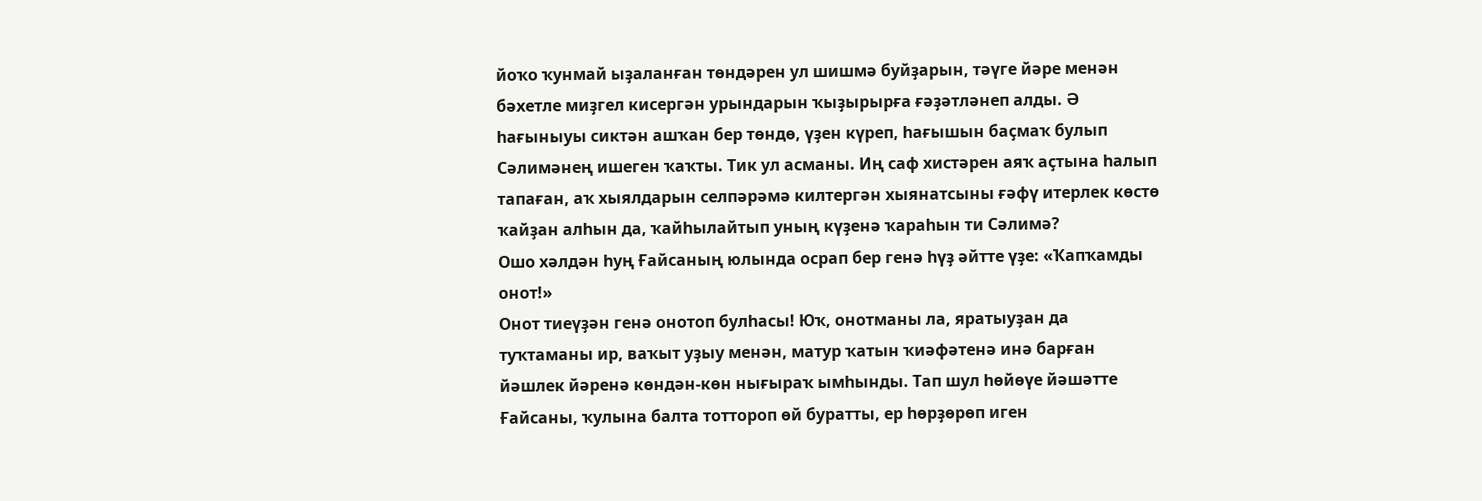йоҡо ҡунмай ыҙаланған төндәрен ул шишмә буйҙарын, тәүге йәре менән бәхетле миҙгел кисергән урындарын ҡыҙырырға ғәҙәтләнеп алды. Ә һағыныуы сиктән ашҡан бер төндө, үҙен күреп, һағышын баҫмаҡ булып Сәлимәнең ишеген ҡаҡты. Тик ул асманы. Иң саф хистәрен аяҡ аҫтына һалып тапаған, аҡ хыялдарын селпәрәмә килтергән хыянатсыны ғәфү итерлек көстө ҡайҙан алһын да, ҡайһылайтып уның күҙенә ҡараһын ти Сәлимә?
Ошо хәлдән һуң Ғайсаның юлында осрап бер генә һүҙ әйтте үҙе: «Ҡапҡамды онот!»
Онот тиеүҙән генә онотоп булһасы! Юҡ, онотманы ла, яратыуҙан да туҡтаманы ир, ваҡыт уҙыу менән, матур ҡатын ҡиәфәтенә инә барған йәшлек йәренә көндән-көн нығыраҡ ымһынды. Тап шул һөйөүе йәшәтте Ғайсаны, ҡулына балта тоттороп өй буратты, ер һөрҙөрөп иген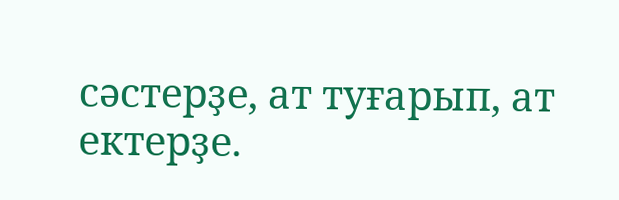сәстерҙе, ат туғарып, ат ектерҙе.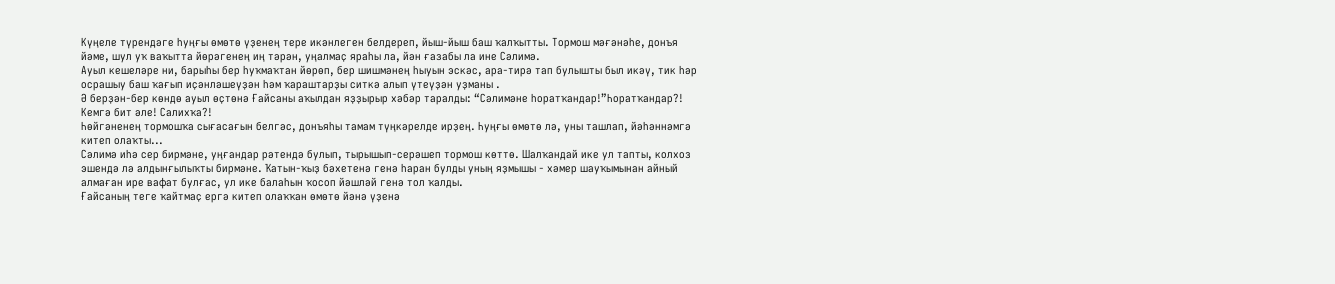Күңеле түрендәге һуңғы өмөтө үҙенең тере икәнлеген белдереп, йыш-йыш баш ҡалҡытты. Тормош мәғәнәһе, донъя йәме, шул уҡ ваҡытта йөрәгенең иң тәрән, уңалмаҫ яраһы ла, йән ғазабы ла ине Сәлимә.
Ауыл кешеләре ни, барыһы бер һуҡмаҡтан йөрөп, бер шишмәнең һыуын эскәс, ара-тирә тап булышты был икәү, тик һәр осрашыу баш ҡағып иҫәнләшеүҙән һәм ҡараштарҙы ситкә алып үтеүҙән уҙманы .
Ә берҙән-бер көндө ауыл өҫтөнә Ғайсаны аҡылдан яҙҙырыр хәбәр таралды: “Сәлимәне һоратҡандар!”Һоратҡандар?! Кемгә бит әле! Салихҡа?!
Һөйгәненең тормошҡа сығасағын белгәс, донъяһы тамам түңкәрелде ирҙең. Һуңғы өмөтө лә, уны ташлап, йәһәннәмгә китеп олаҡты...
Сәлимә иһә сер бирмәне, уңғандар рәтендә булып, тырышып-серәшеп тормош көттө. Шалҡандай ике ул тапты, колхоз эшендә лә алдынғылыҡты бирмәне. Ҡатын-ҡыҙ бәхетенә генә һаран булды уның яҙмышы - хәмер шауҡымынан айный алмаған ире вафат булғас, ул ике балаһын ҡосоп йәшләй генә тол ҡалды.
Ғайсаның теге ҡайтмаҫ ергә китеп олаҡҡан өмөтө йәнә үҙенә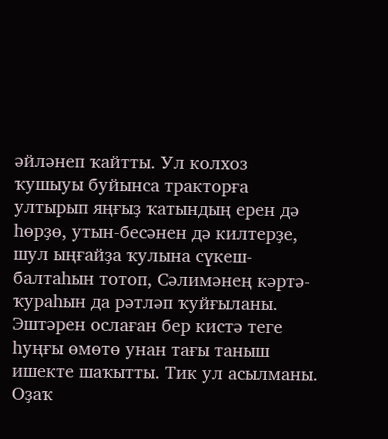әйләнеп ҡайтты. Ул колхоз ҡушыуы буйынса тракторға ултырып яңғыҙ ҡатындың ерен дә һөрҙө, утын-бесәнен дә килтерҙе, шул ыңғайҙа ҡулына сүкеш-балтаһын тотоп, Сәлимәнең кәртә-ҡураһын да рәтләп ҡуйғыланы.
Эштәрен ослаған бер кистә теге һуңғы өмөтө унан тағы таныш ишекте шаҡытты. Тик ул асылманы. Оҙаҡ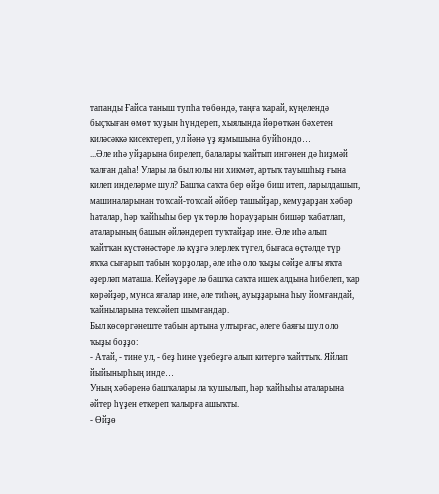тапанды Ғайса таныш тупһа төбөндә, таңға ҡарай, күңелендә быҫҡыған өмөт ҡуҙын һүндереп, хыялында йөрөткән бәхетен киләсәккә кисектереп, ул йәнә үҙ яҙмышына буйһондо…
...Әле иһә уйҙарына бирелеп, балалары ҡайтып ингәнен дә һиҙмәй ҡалған даһа! Улары ла был юлы ни хикмәт, артыҡ тауышһыҙ ғына килеп инделәрме шул? Башҡа саҡта бер өйҙө биш итеп, ларылдашып, машиналарынан тоҡсай-тоҡсай әйбер ташыйҙар, кемуҙарҙан хәбәр һаталар, һәр ҡайһыһы бер үк төрлө һорауҙарын бишәр ҡабатлап, аталарының башын әйләндереп туҡтайҙар ине. Әле иһә алып ҡайтҡан күстәнәстәре лә күҙгә элерлек түгел, бығаса өҫтәлде түр яҡҡа сығарып табын ҡорҙолар, әле иһә оло ҡыҙы сәйҙе алғы яҡта әҙерләп маташа. Кейәүҙәре лә башҡа саҡта ишек алдына һибелеп, ҡар көрәйҙәр, мунса яғалар ине, әле тиһәң, ауыҙҙарына һыу йомғандай, ҡайныларына тексәйеп шымғандар.
Был көсөргәнеште табын артына ултырғас, әлеге баяғы шул оло ҡыҙы боҙҙо:
- Атай, - тине ул, - беҙ һине үҙебеҙгә алып китергә ҡайттыҡ. Яйлап йыйынырһың инде…
Уның хәбәренә башҡалары ла ҡушылып, һәр ҡайһыһы аталарына әйтер һүҙен еткереп ҡалырға ашыҡты.
- Өйҙө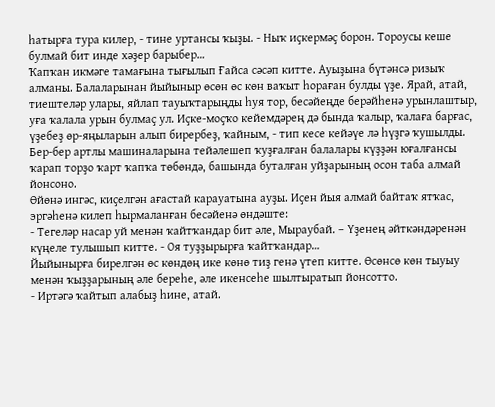һатырға тура килер, - тине уртансы ҡыҙы. - Ныҡ иҫкермәҫ борон. Тороусы кеше булмай бит инде хәҙер барыбер…
Ҡапҡан икмәге тамағына тығылып Ғайса сәсәп китте. Ауыҙына бүтәнсә ризыҡ алманы. Балаларынан йыйыныр өсөн өс көн ваҡыт һораған булды үҙе. Ярай, атай, тиештеләр улары, яйлап тауыҡтарыңды һуя тор, бесәйеңде берәйһенә урынлаштыр, уға ҡалала урын булмаҫ ул. Иҫке-моҫҡо кейемдәрең дә бында ҡалыр, ҡалаға барғас, үҙебеҙ өр-яңыларын алып бирербеҙ, ҡайным, - тип кесе кейәүе лә һүҙгә ҡушылды.
Бер-бер артлы машиналарына тейәлешеп ҡуҙғалған балалары күҙҙән юғалғансы ҡарап торҙо ҡарт ҡапҡа төбөндә, башында буталған уйҙарының осон таба алмай йонсоно.
Өйөнә ингәс, киҫелгән ағастай карауатына ауҙы. Иҫен йыя алмай байтаҡ ятҡас, эргәһенә килеп һырмаланған бесәйенә өндәште:
- Тегеләр насар уй менән ҡайтҡандар бит әле, Мыраубай. – Үҙенең әйткәндәренән күңеле тулышып китте. - Оя туҙҙырырға ҡайтҡандар…
Йыйынырға бирелгән өс көндөң ике көнө тиҙ генә үтеп китте. Өсөнсө көн тыуыу менән ҡыҙҙарының әле береһе, әле икенсеһе шылтыратып йонсотто.
- Иртәгә ҡайтып алабыҙ һине, атай.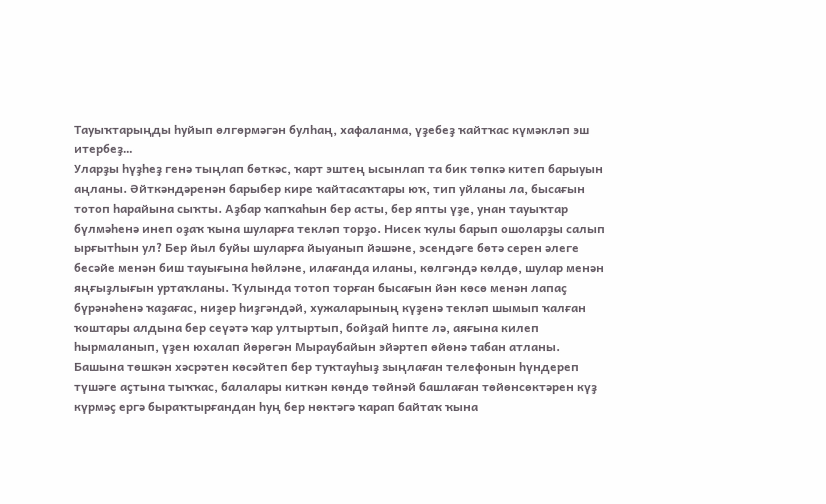Тауыҡтарыңды һуйып өлгөрмәгән булһаң, хафаланма, үҙебеҙ ҡайтҡас күмәкләп эш итербеҙ…
Уларҙы һүҙһеҙ генә тыңлап бөткәс, ҡарт эштең ысынлап та бик төпкә китеп барыуын аңланы. Әйткәндәренән барыбер кире ҡайтасаҡтары юҡ, тип уйланы ла, бысағын тотоп һарайына сыҡты. Аҙбар ҡапҡаһын бер асты, бер япты үҙе, унан тауыҡтар бүлмәһенә инеп оҙаҡ ҡына шуларға текләп торҙо. Нисек ҡулы барып ошоларҙы салып ырғытһын ул? Бер йыл буйы шуларға йыуанып йәшәне, эсендәге бөтә серен әлеге бесәйе менән биш тауығына һөйләне, илағанда иланы, көлгәндә көлдө, шулар менән яңғыҙлығын уртаҡланы. Ҡулында тотоп торған бысағын йән көсө менән лапаҫ бүрәнәһенә ҡаҙағас, ниҙер һиҙгәндәй, хужаларының күҙенә текләп шымып ҡалған ҡоштары алдына бер сеүәтә ҡар ултыртып, бойҙай һипте лә, аяғына килеп һырмаланып, үҙен юхалап йөрөгән Мыраубайын эйәртеп өйөнә табан атланы.
Башына төшкән хәсрәтен көсәйтеп бер туҡтауһыҙ зыңлаған телефонын һүндереп түшәге аҫтына тыҡҡас, балалары киткән көндө төйнәй башлаған төйөнсөктәрен күҙ күрмәҫ ергә быраҡтырғандан һуң бер нөктәгә ҡарап байтаҡ ҡына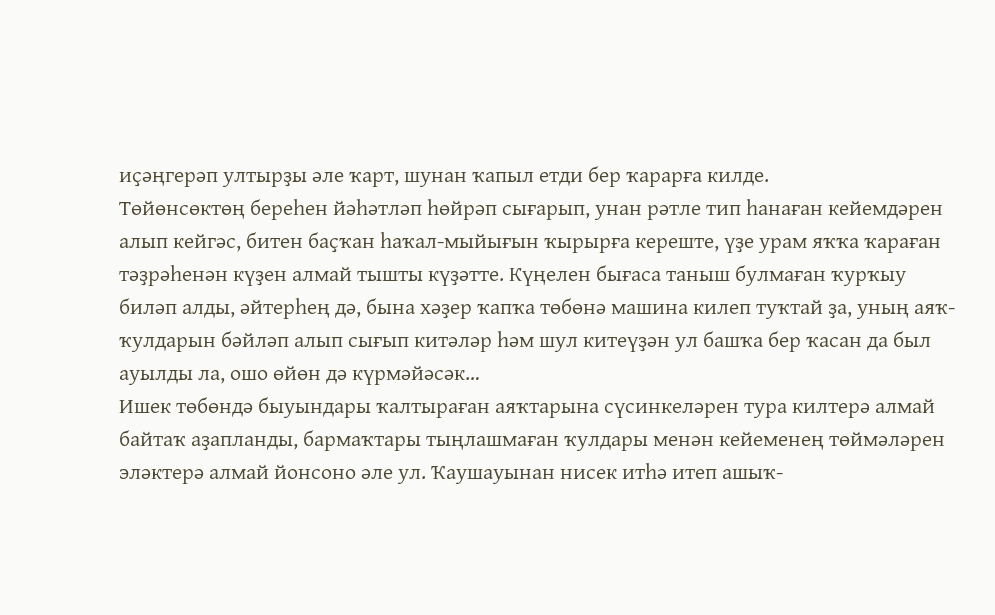иҫәңгерәп ултырҙы әле ҡарт, шунан ҡапыл етди бер ҡарарға килде.
Төйөнсөктөң береһен йәһәтләп һөйрәп сығарып, унан рәтле тип һанаған кейемдәрен алып кейгәс, битен баҫҡан һаҡал-мыйығын ҡырырға кереште, үҙе урам яҡҡа ҡараған тәҙрәһенән күҙен алмай тышты күҙәтте. Күңелен бығаса таныш булмаған ҡурҡыу биләп алды, әйтерһең дә, бына хәҙер ҡапҡа төбөнә машина килеп туҡтай ҙа, уның аяҡ-ҡулдарын бәйләп алып сығып китәләр һәм шул китеүҙән ул башҡа бер ҡасан да был ауылды ла, ошо өйөн дә күрмәйәсәк…
Ишек төбөндә быуындары ҡалтыраған аяҡтарына сүсинкеләрен тура килтерә алмай байтаҡ аҙапланды, бармаҡтары тыңлашмаған ҡулдары менән кейеменең төймәләрен эләктерә алмай йонсоно әле ул. Ҡаушауынан нисек итһә итеп ашыҡ-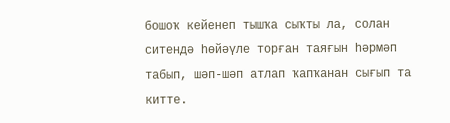бошоҡ кейенеп тышҡа сыҡты ла, солан ситендә һөйәүле торған таяғын һәрмәп табып, шәп-шәп атлап ҡапҡанан сығып та китте.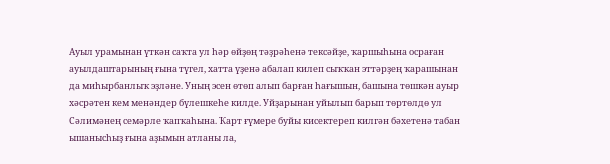Ауыл урамынан үткән саҡта ул һәр өйҙөң тәҙрәһенә тексәйҙе, ҡаршыһына осраған ауылдаштарының ғына түгел, хатта үҙенә абалап килеп сыҡҡан эттәрҙең ҡарашынан да миһырбанлыҡ эҙләне. Уның эсен өтөп алып барған һағышын, башына төшкән ауыр хәсрәтен кем менәндер бүлешкеһе килде. Уйҙарынан уйылып барып төртөлдө ул Сәлимәнең семәрле ҡапҡаһына. Ҡарт ғүмере буйы кисектереп килгән бәхетенә табан ышанысһыҙ ғына аҙымын атланы ла,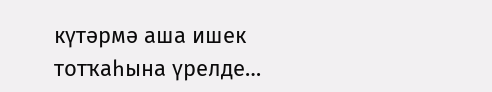күтәрмә аша ишек тотҡаһына үрелде…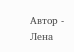Автор - Лена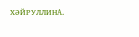ХӘЙРУЛЛИНА.